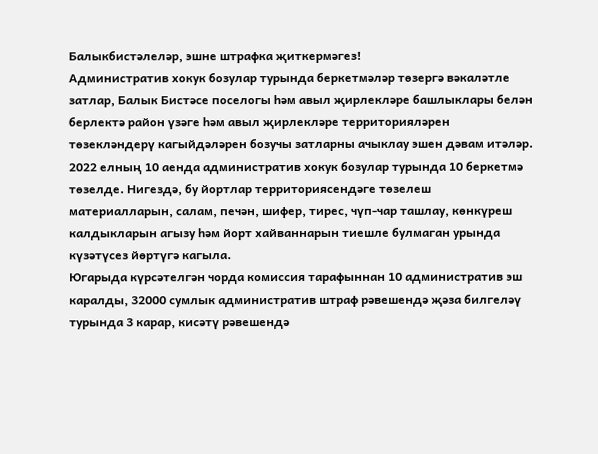Балыкбистәлеләр, эшне штрафка җиткермәгез!
Административ хокук бозулар турында беркетмәләр төзергә вәкаләтле затлар, Балык Бистәсе поселогы һәм авыл җирлекләре башлыклары белән берлектә район үзәге һәм авыл җирлекләре территорияләрен төзекләндерү кагыйдәләрен бозучы затларны ачыклау эшен дәвам итәләр.
2022 елның 10 аенда административ хокук бозулар турында 10 беркетмә төзелде. Нигездә, бу йортлар территориясендәге төзелеш материалларын, салам, печән, шифер, тирес, чүп-чар ташлау, көнкүреш калдыкларын агызу һәм йорт хайваннарын тиешле булмаган урында күзәтүсез йөртүгә кагыла.
Югарыда күрсәтелгән чорда комиссия тарафыннан 10 административ эш каралды, 32000 сумлык административ штраф рәвешендә җәза билгеләү турында 3 карар, кисәтү рәвешендә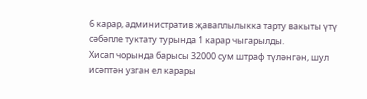6 карар, административ җаваплылыкка тарту вакыты үтү сәбәпле туктату турында 1 карар чыгарылды.
Хисап чорында барысы 32000 сум штраф түләнгән, шул исәптән узган ел карары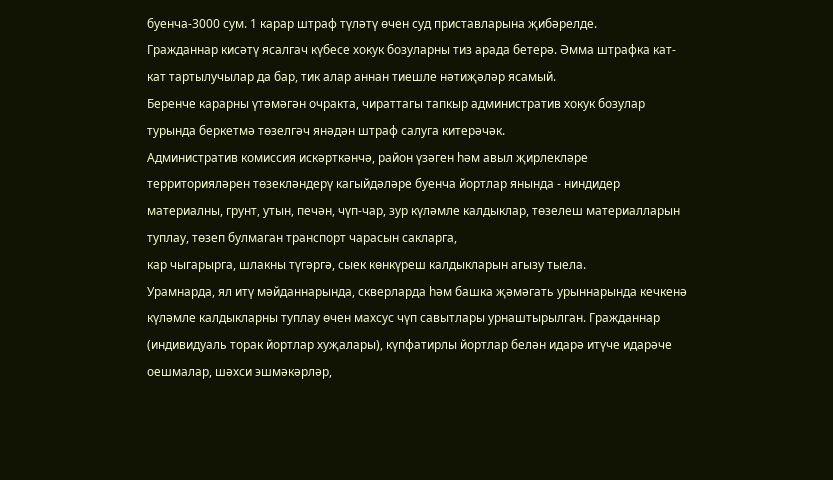буенча-3000 сум. 1 карар штраф түләтү өчен суд приставларына җибәрелде.
Гражданнар кисәтү ясалгач күбесе хокук бозуларны тиз арада бетерә. Әмма штрафка кат-кат тартылучылар да бар, тик алар аннан тиешле нәтиҗәләр ясамый.
Беренче карарны үтәмәгән очракта, чираттагы тапкыр административ хокук бозулар турында беркетмә төзелгәч янәдән штраф салуга китерәчәк.
Административ комиссия искәрткәнчә, район үзәген һәм авыл җирлекләре территорияләрен төзекләндерү кагыйдәләре буенча йортлар янында - ниндидер материалны, грунт, утын, печән, чүп-чар, зур күләмле калдыклар, төзелеш материалларын туплау, төзеп булмаган транспорт чарасын сакларга,
кар чыгарырга, шлакны түгәргә, сыек көнкүреш калдыкларын агызу тыела.
Урамнарда, ял итү мәйданнарында, скверларда һәм башка җәмәгать урыннарында кечкенә күләмле калдыкларны туплау өчен махсус чүп савытлары урнаштырылган. Гражданнар (индивидуаль торак йортлар хуҗалары), күпфатирлы йортлар белән идарә итүче идарәче оешмалар, шәхси эшмәкәрләр,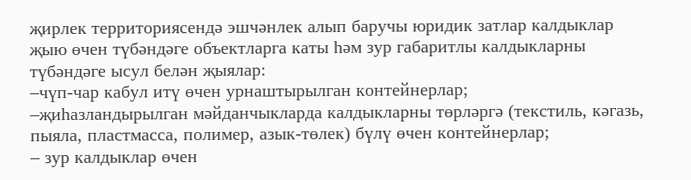җирлек территориясендә эшчәнлек алып баручы юридик затлар калдыклар җыю өчен түбәндәге объектларга каты һәм зур габаритлы калдыкларны түбәндәге ысул белән җыялар:
–чүп-чар кабул итү өчен урнаштырылган контейнерлар;
–җиһазландырылган мәйданчыкларда калдыкларны төрләргә (текстиль, кәгазь, пыяла, пластмасса, полимер, азык-төлек) бүлү өчен контейнерлар;
– зур калдыклар өчен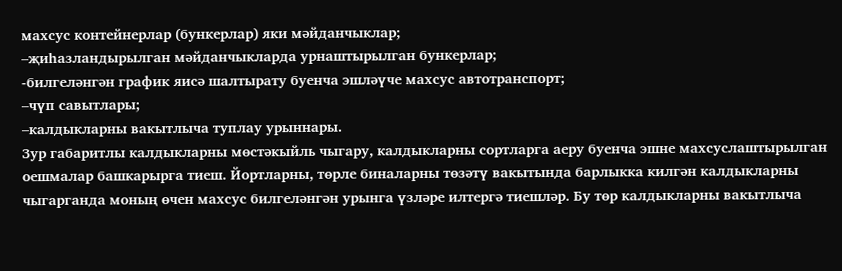махсус контейнерлар (бункерлар) яки мәйданчыклар;
–җиһазландырылган мәйданчыкларда урнаштырылган бункерлар;
-билгеләнгән график яисә шалтырату буенча эшләүче махсус автотранспорт;
–чүп савытлары;
–калдыкларны вакытлыча туплау урыннары.
Зур габаритлы калдыкларны мөстәкыйль чыгару, калдыкларны сортларга аеру буенча эшне махсуслаштырылган оешмалар башкарырга тиеш. Йортларны, төрле биналарны төзәтү вакытында барлыкка килгән калдыкларны чыгарганда моның өчен махсус билгеләнгән урынга үзләре илтергә тиешләр. Бу төр калдыкларны вакытлыча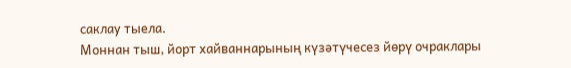саклау тыела.
Моннан тыш, йорт хайваннарының күзәтүчесез йөрү очраклары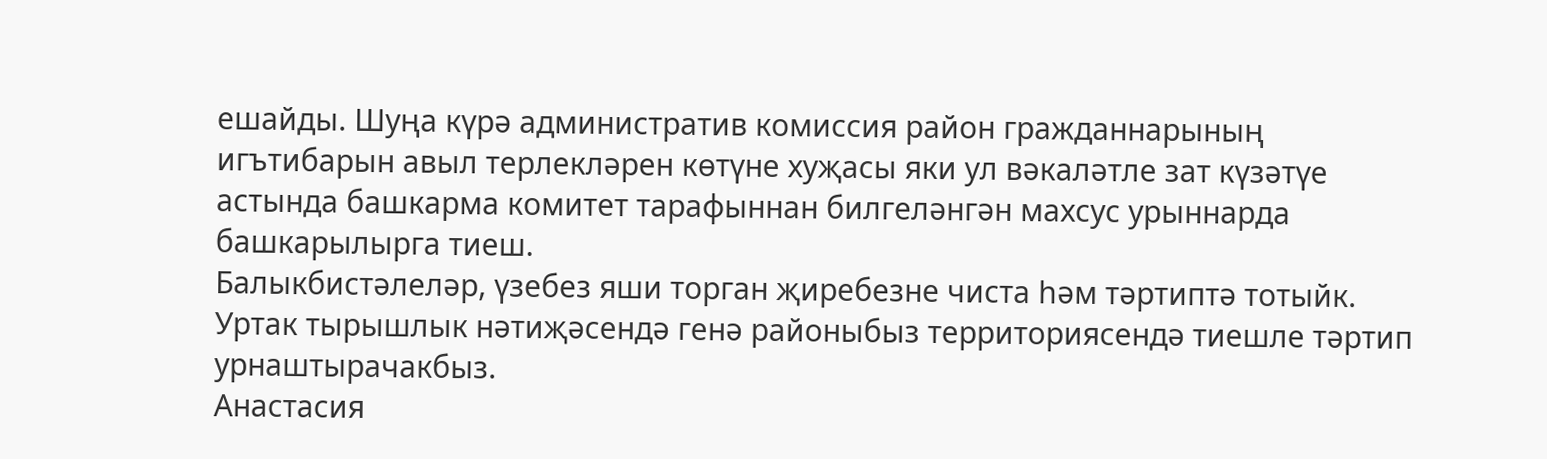ешайды. Шуңа күрә административ комиссия район гражданнарының игътибарын авыл терлекләрен көтүне хуҗасы яки ул вәкаләтле зат күзәтүе астында башкарма комитет тарафыннан билгеләнгән махсус урыннарда башкарылырга тиеш.
Балыкбистәлеләр, үзебез яши торган җиребезне чиста һәм тәртиптә тотыйк. Уртак тырышлык нәтиҗәсендә генә районыбыз территориясендә тиешле тәртип урнаштырачакбыз.
Анастасия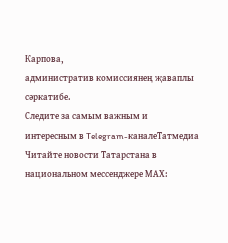Карпова,
административ комиссиянең җаваплы сәркатибе.
Следите за самым важным и интересным в Telegram-каналеТатмедиа
Читайте новости Татарстана в национальном мессенджере MАХ: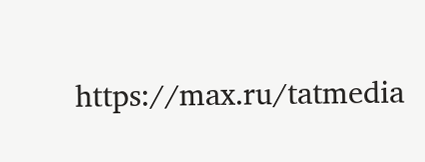https://max.ru/tatmedia